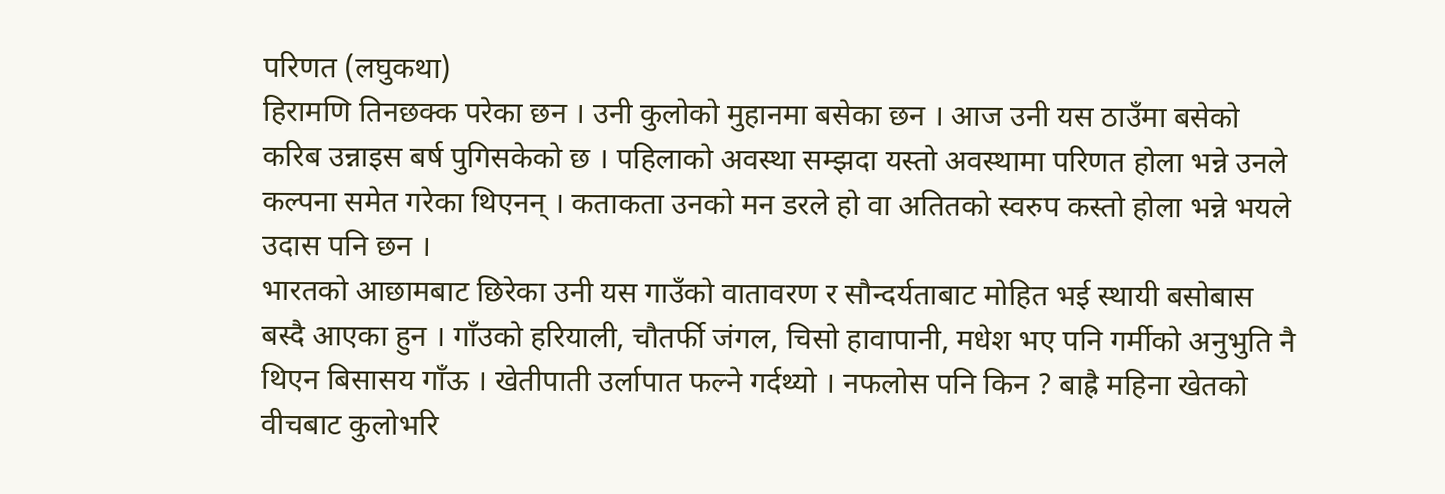परिणत (लघुकथा)
हिरामणि तिनछक्क परेका छन । उनी कुलोको मुहानमा बसेका छन । आज उनी यस ठाउँमा बसेको करिब उन्नाइस बर्ष पुगिसकेको छ । पहिलाको अवस्था सम्झदा यस्तो अवस्थामा परिणत होला भन्ने उनले कल्पना समेत गरेका थिएनन् । कताकता उनको मन डरले हो वा अतितको स्वरुप कस्तो होला भन्ने भयले उदास पनि छन ।
भारतको आछामबाट छिरेका उनी यस गाउँको वातावरण र सौन्दर्यताबाट मोहित भई स्थायी बसोबास बस्दै आएका हुन । गाँउको हरियाली, चौतर्फी जंगल, चिसो हावापानी, मधेश भए पनि गर्मीको अनुभुति नै थिएन बिसासय गाँऊ । खेतीपाती उर्लापात फल्ने गर्दथ्यो । नफलोस पनि किन ? बाह्रै महिना खेतको वीचबाट कुलोभरि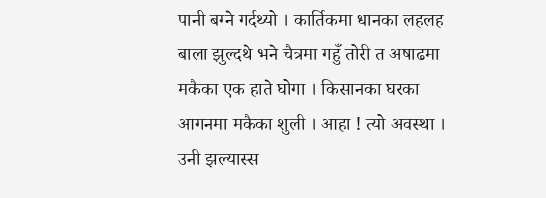पानी बग्ने गर्दथ्यो । कार्तिकमा धानका लहलह बाला झुल्दथे भने चैत्रमा गहुँ तोरी त अषाढमा मकैका एक हाते घोगा । किसानका घरका आगनमा मकैका शुली । आहा ! त्यो अवस्था । उनी झल्यास्स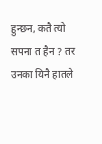हुन्छन, कतै त्यो सपना त हैन ? तर उनका यिनै हातले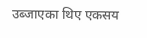उब्जाएका थिए एकसय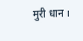मुरी धान ।